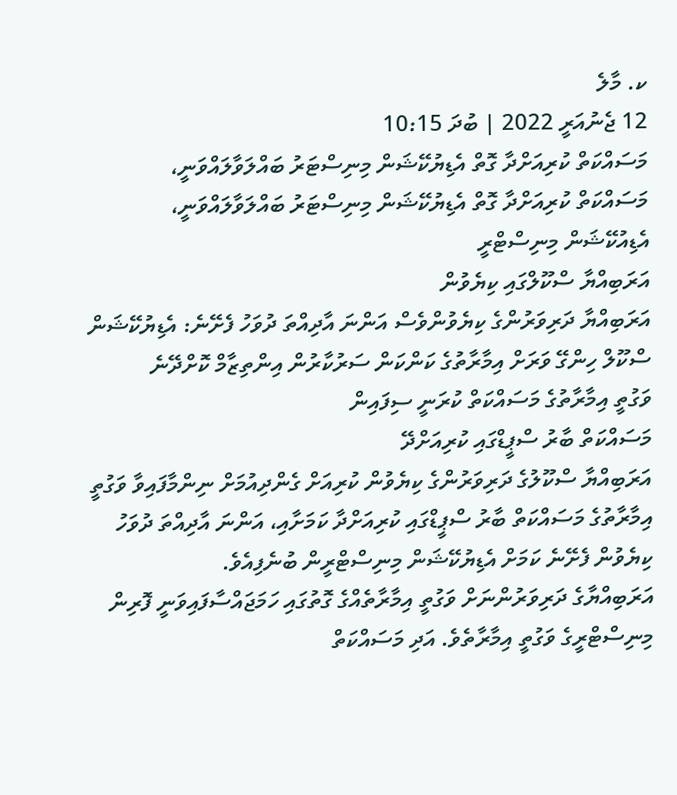ކ. މާލެ
12 ޖެނުއަރީ 2022 | ބުދަ 10:15
މަސައްކަތް ކުރިއަށްދާ ގޮތް އެޑިޔުކޭޝަން މިނިސްޓަރު ބައްލަވާލައްވަނީ،
މަސައްކަތް ކުރިއަށްދާ ގޮތް އެޑިޔުކޭޝަން މިނިސްޓަރު ބައްލަވާލައްވަނީ،
އެޑިއުކޭޝަން މިނިސްޓްރީ
އަރަބިއްޔާ ސްކޫލްގައި ކިޔެވުން
އަރަބިއްޔާ ދަރިވަރުންގެ ކިޔެވުންވެސް އަންނަ އާދިއްތަ ދުވަހު ފެށޭނެ: އެޑިޔުކޭޝަން
ސްކޫލް ހިންގޭ ވަރަށް އިމާރާތުގެ ކަންކަން ސަރުކާރުން އިންތިޒާމް ކޮށްދޭނެ
ވަގުތީ އިމާރާތުގެ މަސައްކަތް ކުރަނީ ސިފައިން
މަސައްކަތް ބާރު ސްޕީޑްގައި ކުރިއަށްދޭ
އަރަބިއްޔާ ސްކޫލުގެ ދަރިވަރުންގެ ކިޔެވުން ކުރިއަށް ގެންދިއުމަށް ނިންމާފައިވާ ވަގުތީ އިމާރާތުގެ މަސައްކަތް ބާރު ސްޕީޑްގައި ކުރިއަށްދާ ކަމަށާއި، އަންނަ އާދިއްތަ ދުވަހު ކިޔެވުން ފެށޭނެ ކަމަށް އެޑިޔުކޭޝަން މިނިސްޓްރީން ބުނެފިއެވެ.
އަރަބިއްޔާގެ ދަރިވަރުންނަށް ވަގުތީ އިމާރާތެއްގެ ގޮތުގައި ހަމަޖައްސާފައިވަނީ ފޮރިން މިނިސްޓްރީގެ ވަގުތީ އިމާރާތެވެ. އަދި މަސައްކަތް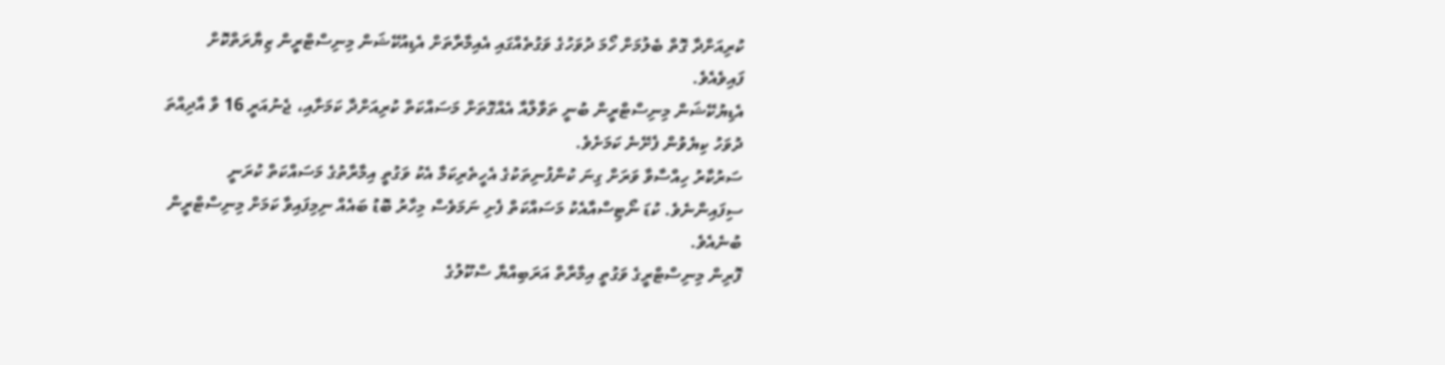ކުރިއަށްދާ ގޮތް ބެލުމަށް ހޯމަ ދުވަހުގެ ވަގުތެއްގައި އެއިމާރާތަށް އެޑިއުކޭޝަން މިނިސްޓްރީން ޒިޔާރަތްކޮށް ފައިވެއެވެ.
އެޑިޔުކޭޝަން މިނިސްޓްރީން ބުނީ ތަވާލްއާ އެއްގޮތަށް މަސައްކަތް ކުރިއަށްދާ ކަމަށާއި، ޖެނުއަރީ 16 ވާ އާދިއްތަ ދުވަހު ކިޔެވުން ފެށޭނެ ކަމަށެވެ.
ސަރުކާރު ހިއްސާވާ ވަރަށް ގިނަ ކުންފުނިތަކުގެ އެހީތެރިކަމާ އެކު ވަގުތީ އިމާރާތުގެ މަސައްކަތް ކުރަނީ ސިފައިންނެވެ. ކުޑަ ނޯޓިސްއާއެކު މަސައްކަތް ފެށި ނަމަވެސް މިހާރު ބޮޑު ބައެއް ނިމިފައިވާ ކަމަށް މިނިސްޓްރީން ބުނެއެވެ.
ފޮރިން މިނިސްޓްރީގެ ވަގުތީ އިމާރާތް އަރަބިއްޔާ ސްކޫލުގެ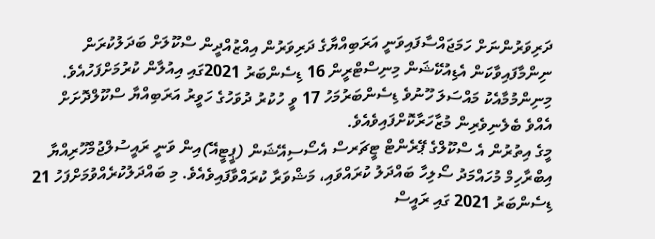ދަރިވަރުންނަށް ހަމަޖައްސާފައިވަނީ އަރަބިއްޔާގެ ދަރިވަރުން އިއްޒުއްދީން ސްކޫލަށް ބަދަލުކުރަން ނިންމާފައިވާކަން އެޑިއުކޭޝަން މިނިސްޓްރީން 16 ޑިސެންބަރު 2021ގައި އިއުލާން ކުރުމަށްފަހުއެވެ. މިނިންމުމާއެކު މައްސަލަ ހޫނުވެ ޑިސެންބަރުމަހު 17 ވީ ހުކުރު ދުވަހުގެ ހަވީރު އަރަބިއްޔާ ސްކޫލްދޮށަށް އެއްވެ ބެލެނިވެރިން މުޒާހަރާކޮށްފައިވެއެވެ.
މީގެ އިތުރުން އެ ސްކޫލްގެ ޕޭރެންޓް ޓީޗަރސް އެސޯސިއޭޝަން (ޕީޓީއޭ)އިން ވަނީ ރައީސުލްޖުމްހޫރިއްޔާ އިބްރާހިމް މުހައްމަދު ސޯލިހާ ބައްދަލު ކުރައްވައި، މަޝްވަރާ ކުރައްވާފައިވެއެވެ. މި ބައްދަލުކުރެއްވުމަށްފަހު 21 ޑިސެންބަރު 2021 ގައި ރައީސް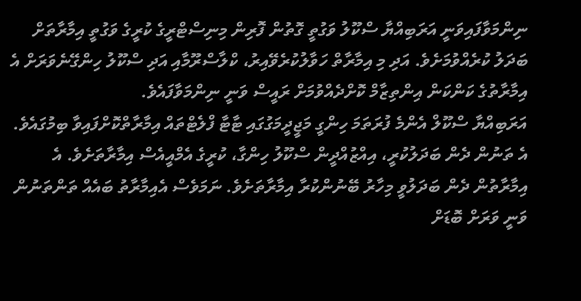ނިންމަވާފައިވަނީ އަރަބިއްޔާ ސްކޫލު ވަގުތީ ގޮތުން ފޮރިން މިނިސްޓްރީގެ ކުރީގެ ވަގުތީ އިމާރާތަށް ބަދަލު ކުރެއްވުމަށެވެ. އަދި މި އިމާރާތް ހަވާލުކުރެވޭއިރު، ކްލާސްރޫމާއި އަދި ސްކޫލު ހިންގޭނެވަރަށް އެ އިމާރާތުގެ ކަންކަން އިންތިޒާމް ކޮށްދެއްވުމަށް ރައީސް ވަނީ ނިންމަވާފައެވެ.
އަރަބިއްޔާ ސްކޫލް އެންމެ ފުރަތަމަ ހިންގީ މަޖީދީމަގުގައި ޓާޓާ ފްލެޓްތައް އިމާރާތްކޮށްފައިވާ ބިމުގައެވެ. އެ ތަނުން ދެން ބަދަލުކުރީ، އިއްޒުއްދީން ސްކޫލު ހިންގާ، ކުރީގެ އެމްއީއެސް އިމާރާތަށެވެ. އެ އިމާރާތުން ދެން ބަދަލުވީ މިހާރު ބޭނުންކުރާ އިމާރާތަށެވެ. ނަމަވެސް އެއިމާރާތު ބައެއް ތަންތަނުން ވަނީ ވަރަށް ބޮޑަށް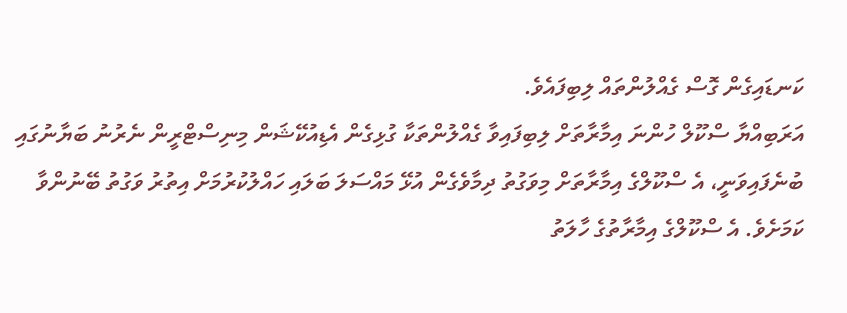ކަނޑައިގެން ގޮސް ގެއްލުންތައް ލިބިފައެވެ.
އަރަބިއްޔާ ސްކޫލް ހުންނަ އިމާރާތަށް ލިބިފައިވާ ގެއްލުންތަކާ ގުޅިގެން އެޑިއުކޭޝަން މިނިސްޓްރީން ނެރުނު ބަޔާނުގައި ބުނެފައިވަނީ، އެ ސްކޫލްގެ އިމާރާތަށް މިވަގުތު ދިމާވެގެން އުޅޭ މައްސަލަ ބަލައި ހައްލުކުރުމަށް އިތުރު ވަގުތު ބޭނުންވާ ކަމަށެވެ. އެ ސްކޫލްގެ އިމާރާތުގެ ހާލަތު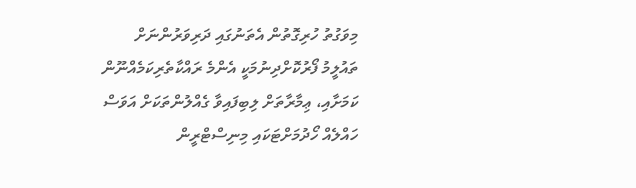މިވަގުތު ހުރިގޮތުން އެތަނުގައި ދަރިވަރުންނަށް ތައުލީމު ފޯރުކޮށްދިނުމަކީ އެންމެ ރައްކާތެރިކަމެއްނޫން ކަމަށާއި، ޢިމާރާތަށް ލިބިފައިވާ ގެއްލުންތަކަށް އަވަސް ހައްލެއް ހޯދުމަށްޓަކައި މިނިސްޓްރީން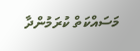މަސައްކަތް ކުރަމުންދާ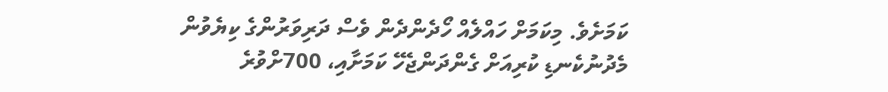ކަމަށެވެ. މިކަމަށް ހައްލެއް ހޯދެންދެން ވެސް ދަރިވަރުންގެ ކިޔެވުން މެދުނުކެނޑި ކުރިއަށް ގެންދަންޖެހޭ ކަމަށާއި، 700ށްވުރެ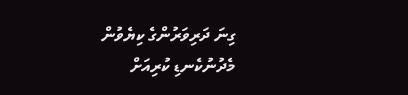ގިނަ ދަރިވަރުންގެ ކިޔެވުން މެދުނުކެނޑި ކުރިއަށް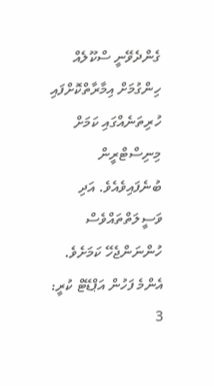ގެންދެވޭނީ ސްކޫލެއް ހިންގުމަށް އިމާރާތްކޮށްފައި ހުރިތަނެއްގައި ކަމަށް މިނިސްޓްރީން ބުނެފައިވެއެވެ. އަދި ވަސީލަތްތައްވެސް ހުންނަންޖެހޭ ކަމަށެވެ.
އެންމެ ފަހުން އަޕްޑޭޓް ކުރީ: 3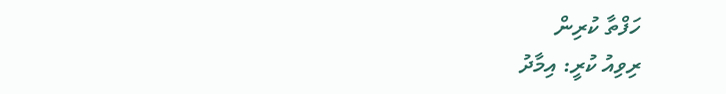ހަފްތާ ކުރިން
ރިވިއު ކުރީ: އިމާދު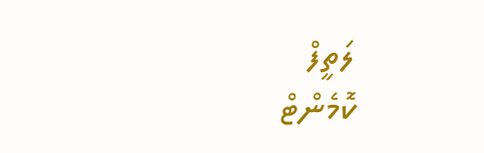ލަތީފް
ކޮމެންޓް